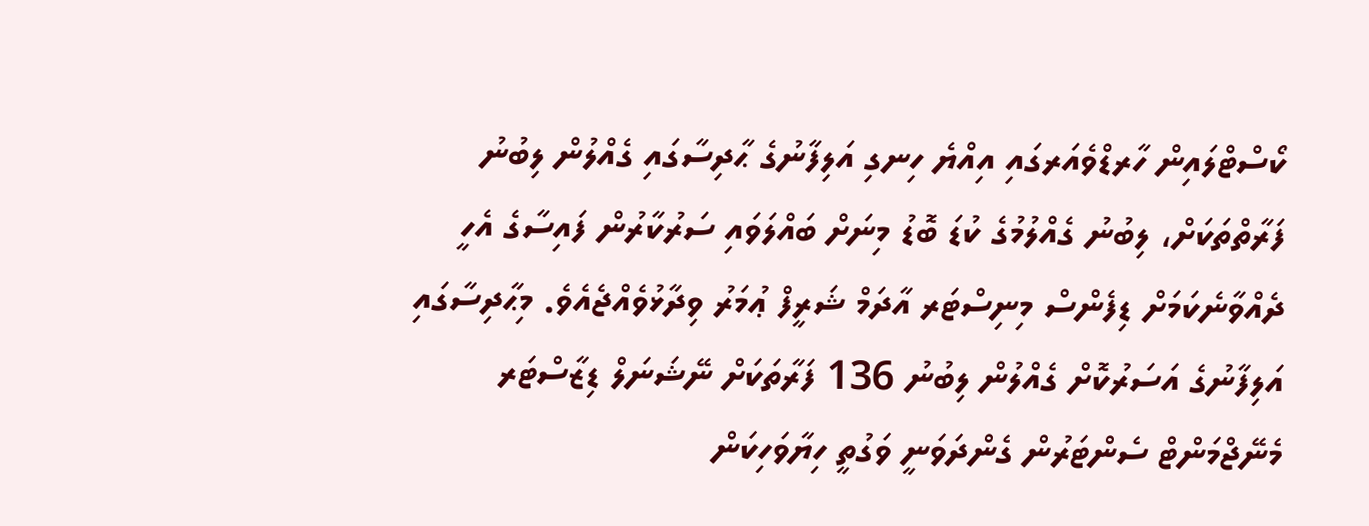ކޯސްޓްލައިން ހާރޑްވެއަރގައި އިއްޔެ ހިނގި އަލިފާނުގެ ޙާދިސާގައި ގެއްލުން ލިބުނު ފަރާތްތަކަށް، ލިބުނު ގެއްލުމުގެ ކުޑަ ބޮޑު މިނަށް ބައްލަވައި ސަރުކާރުން ފައިސާގެ އެހީ ދެއްވާނެކަމަށް ޑިފެންސް މިނިސްޓަރ އާދަމް ޝަރީފް ޢުމަރު ވިދާޅުވެއްޖެއެވެ. މިޙާދިސާގައި އަލިފާނުގެ އަސަރުކޮށް ގެއްލުން ލިބުނު 136 ފަރާތަކަށް ނޭޝަނަލް ޑިޒާސްޓަރ މެނޭޖްމަންޓް ސެންޓަރުން ގެންދަވަނީ ވަގުތީ ހިޔާވަހިކަން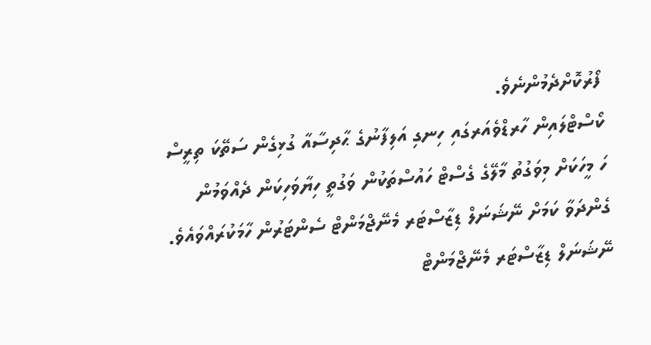ފޯރުކޮށްދެމުންނެވެ.
ކޯސްޓްލައިން ހާރޑްވެއަރގައި ހިނގި އަލިފާނުގެ ޙާދިސާއާ ގުޅިގެން ސަތޭކަ ތިރީސް ހަ މީހަކަށް މިވަގުތު މާލޭގެ ގެސްޓް ހައުސްތަކުން ވަގުތީ ހިޔާވަހިކަން ދެއްވަމުން ގެންދަވާ ކަމަށް ނޭޝަނަލް ޑިޒާސްޓަރ މެނޭޖްމަންޓް ސެންޓަރުން ހާމަކުރައްވައެވެ. ނޭޝަނަލް ޑިޒާސްޓަރ މެނޭޖްމަންޓް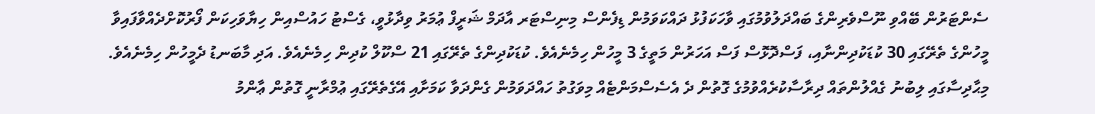ސެންޓަރުން ބޭއްވި ނޫސްވެރިންގެ ބައްދަލުވުމުގައި ވާހަކަފުޅު ދައްކަވަމުން ޑިފެންސް މިނިސްޓަރ އާދަމް ޝަރީފް ޢުމަރު ވިދާޅުވީ، ގެސްޓު ހައުސްއިން ހިޔާވަހިކަން ފޯރުކޮށްދެއްވާފައިވާ މީހުންގެ ތެރޭގައި 30 ކުޑަކުދިންނާއި، ފަސްދޮޅޮސް ފަސް އަހަރުން މަތީގެ 3 މީހުން ހިމެނެއެވެ. ކުޑަކުދިންގެ ތެރޭގައި 21 ސްކޫލް ކުދިން ހިމެނެއެވެ. އަދި މާބަނޑު ދެމީހުން ހިމެނެއެވެ.
މިޙާދިސާގައި ލިބުނު ގެއްލުންތައް ދިރާސާކުރެއްވުމުގެ ގޮތުން ދެ އެސެސްމަންޓެއް މިވަގުތު ހައްދަވަމުން ގެންދަވާ ކަމަށާއި އޭގެތެރޭގައި ޢުމްރާނީ ގޮތުން ޢާންމު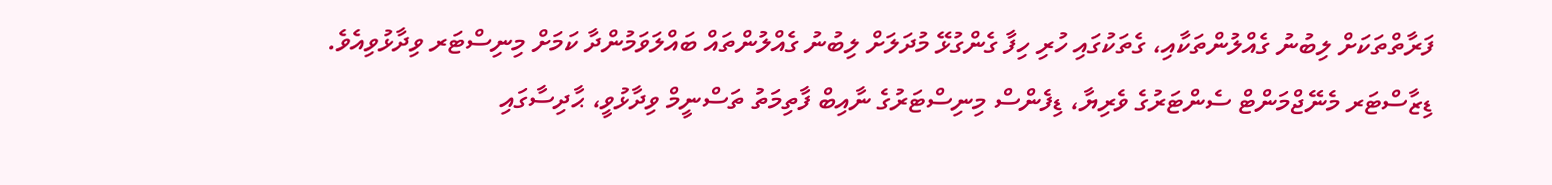ފަރާތްތަކަށް ލިބުނު ގެއްލުންތަކާއި، ގެތަކުގައި ހުރި ހިފާ ގެންގުޅޭ މުދަލަށް ލިބުނު ގެއްލުންތައް ބައްލަވަމުންދާ ކަމަށް މިނިސްޓަރ ވިދާޅުވިއެވެ.
ޑިޒާސްޓަރ މެނޭޖްމަންޓް ސެންޓަރުގެ ވެރިޔާ، ޑިފެންސް މިނިސްޓަރުގެ ނާއިބް ފާތިމަތު ތަސްނީމް ވިދާޅުވީ، ޙާދިސާގައި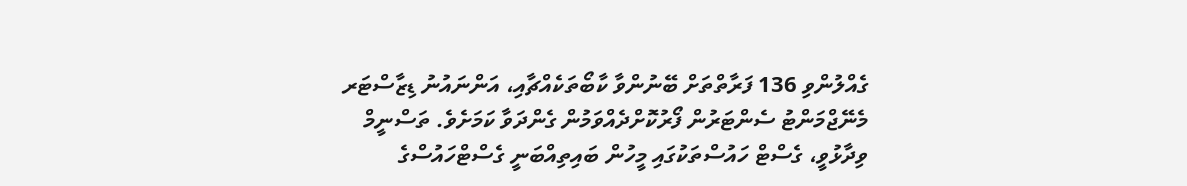ގެއްލުންވި 136 ފަރާތްތަށް ބޭނުންވާ ކާބޯތަކެއްޗާއި، އަންނައުނު ޑިޒާސްޓަރ މެނޭޖްމަންޓު ސެންޓަރުން ފޯރުކޮށްދެއްވަމުން ގެންދަވާ ކަމަށެވެ. ތަސްނީމް ވިދާޅުވީ، ގެސްޓް ހައުސްތަކުގައި މީހުން ބައިތިއްބަނީ ގެސްޓްހައުސްގެ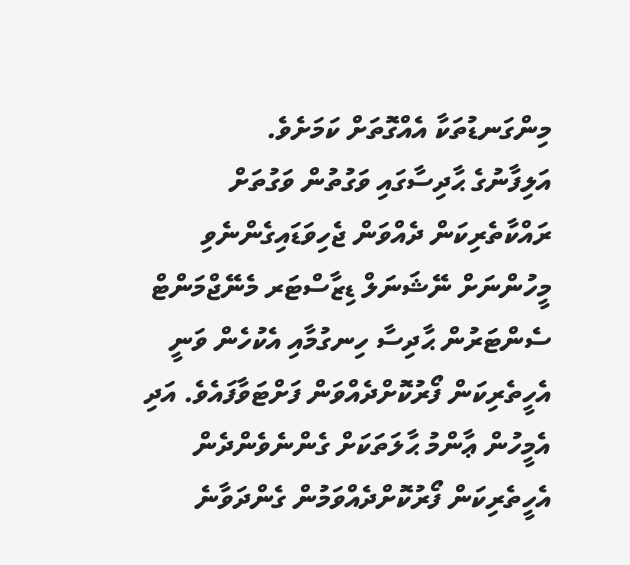މިންގަނޑުތަކާ އެއްގޮތަށް ކަމަށެވެ.
އަލިފާނުގެ ޙާދިސާގައި ވަގުތުން ވަގުތަށް ރައްކާތެރިކަން ދެއްވަން ޖެހިވަޑައިގެންނެވި މީހުންނަށް ނޭޝަނަލް ޑިޒާސްޓަރ މެނޭޖްމަންޓް ސެންޓަރުން ޙާދިސާ ހިނގުމާއި އެކުހެން ވަނީ އެހީތެރިކަން ފޯރުކޮށްދެއްވަން ފަށްޓަވާފައެވެ. އަދި އެމީހުން ޢާންމު ޙާލަތަކަށް ގެންނެވެންދެން އެހީތެރިކަން ފޯރުކޮށްދެއްވަމުން ގެންދަވާނެ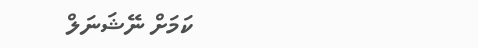ކަމަށް ނޭޝަނަލް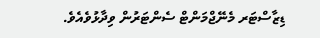ޑިޒާސްޓަރ މެނޭޖްމަންޓް ސެންޓަރުން ވިދާޅުވެއެވެ.